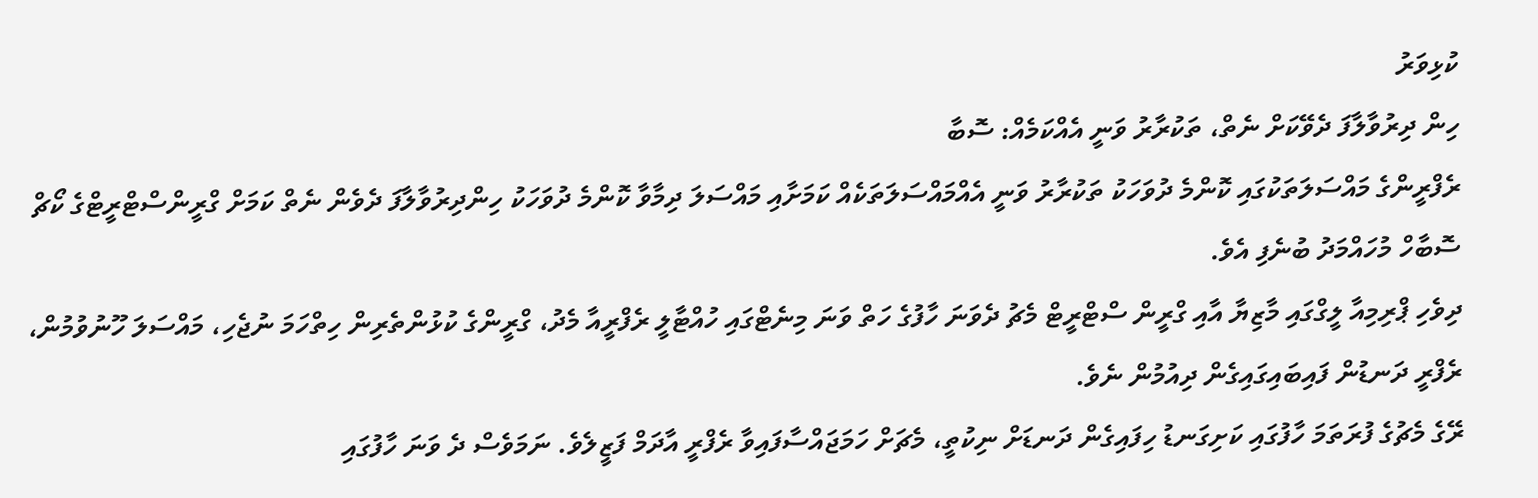ކުޅިވަރު
ހިން ދިރުވާލާފަ ދެވޭކަށް ނެތް، ތަކުރާރު ވަނީ އެއްކަމެއް: ސޮބާ
ރެފްރީންގެ މައްސަލަތަކުގައި ކޮންމެ ދުވަހަކު ތަކުރާރު ވަނީ އެއްމައްސަލަތަކެއް ކަމަށާއި މައްސަލަ ދިމާވާ ކޮންމެ ދުވަހަކު ހިންދިރުވާލާފަ ދެވެން ނެތް ކަމަށް ގްރީންސްޓްރީޓްގެ ކޯޗް ސޮބާހް މުހައްމަދު ބުނެފި އެވެ.
ދިވެހި ޕްރިމިއާ ލީގްގައި މާޒިޔާ އާއި ގްރީން ސްޓްރީޓް މެޗު ދެވަނަ ހާފުގެ ހަތް ވަނަ މިނެޓްގައި ހުއްޓާލީ ރެފްރީއާ މެދު، ގްރީންގެ ކުޅުންތެރިން ހިތްހަމަ ނުޖެހި، މައްސަލަ ހޫނުވުމުން، ރެފްރީ ދަނޑުން ފައިބައިގައިގެން ދިއުމުން ނެވެ.
ރޭގެ މެޗުގެ ފުރަތަމަ ހާފުގައި ކަށިގަނޑު ހިފައިގެން ދަނޑަށް ނިކުތީ، މެޗަށް ހަމަޖައްސާފައިވާ ރެފްރީ އާދަމް ފަޒީލެވެ. ނަމަވެސް ދެ ވަނަ ހާފުގައި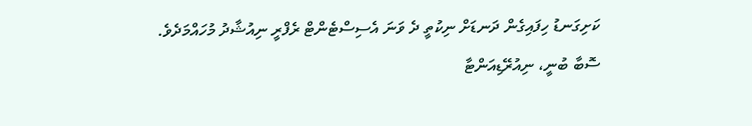ކަށިގަނޑު ހިފައިގެން ދަނޑަށް ނިކުތީ ދެ ވަނަ އެސިސްޓެންޓް ރެފްރީ ނިއުޝާދު މުހައްމަދެވެ.
ސޮބާ ބުނީ، ނިއުރޭޑިއަންޓާ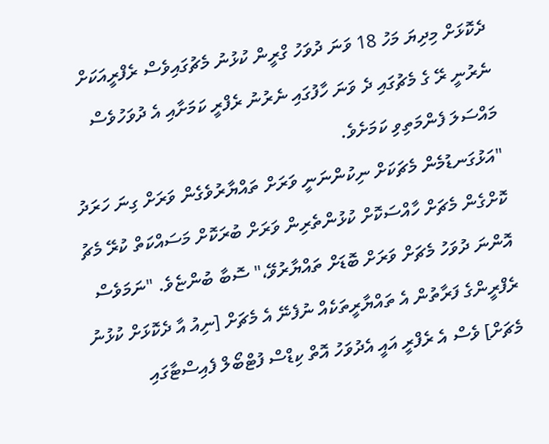ދެކޮޅަށް މިދިޔަ މަހު 18 ވަނަ ދުވަހު ގްރީން ކުޅުނު މެޗުގައިވެސް ރެފްރީއަކަށް ނެރުނީ ރޭ ގެ މެޗުގައި ދެ ވަނަ ހާފުގައި ނެރުނު ރެފްރީ ކަމަށާއި އެ ދުވަހުވެސް މައްސަލަ ފެންމަތިވި ކަމަށެވެ.
"އަޅުގަނޑުމެން މެޗަކަށް ނިކުންނަނީ ވަރަށް ތައްޔާރުވެގެން ވަރަށް ގިނަ ހަރަދު ކޮށްގެން މެޗަށް ހާއްސަކޮށް ކުޅުންތެރިން ވަރަށް ބުރަކޮށް މަސައްކަތް ކުރޭ މެޗު އޮންނަ ދުވަހު މެޗަށް ވަރަށް ބޮޑަށް ތައްޔާރުވޭ،" ސޮބާ ބުންޏެވެ. "ނަމަވެސް ރެފްރީންގެ ފަރާތުން އެ ތައްޔާރީތަކެއް ނުފެނޭ އެ މެޗަށް [ނިއު އާ ދެކޮޅަށް ކުޅުނު މެޗަށް] ވެސް އެ ރެފްރީ އައީ އެދުވަހު އޮތް ކިޑްސް ފުޓްބޯލް ފެއިސްޓާގައި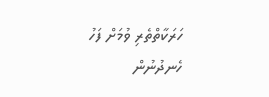ހަރަކާތްތެރި ވުމަށް ފަހު ހެނދުނުން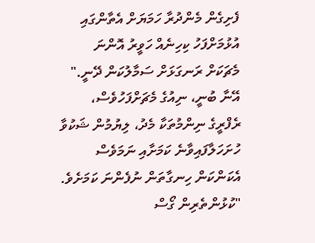ފެށިގެން މެންދުރާ ހަމަޔަށް އެތާންގައި އުޅުމަށްފަހު ކިހިނެއް ހަވީރު އޮންނަ މެޗަކަށް ރަނގަޅަށް ސަމާލުކަން ދޭނީ."
އޭނާ ބުނީ، ނިއުގެ މެޗަށްފަހުވެސް، ރެފްރީގެ ނިންމުތަކާ މެދު، ލިޔުމުން ޝަކުވާ ހުށަހަލާފައިވާނެ ކަމަށާއި ނަމަވެސް އެކަންކަން ހިނގާތަން ނުފެންނަ ކަމަށެވެ.
"ކުޅުންތެރިން ގޯސް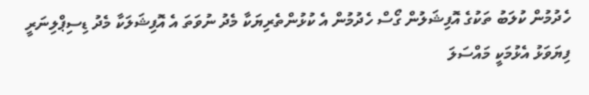ހެދުމުން ކުލަބު ތަކުގެ އޮފިޝަލުން ގޯސް ހެދުމުން އެ ކުޅުންތެރިޔަކާ މެދު ނުވަތަ އެ އޮފިޝަލަކާ މެދު ޑިސިޕްލިނަރީ ފިޔަވަޅު އެޅުމަކީ މައްސަލަ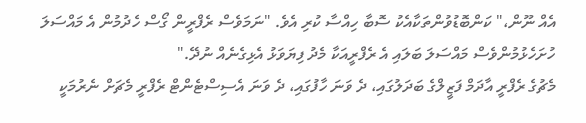އެއް ނޫން،" ކަންބޮޑުވުންތަކާއެކު ސޮބާ ހިއްސާ ކުރި އެވެ. "ނަމަވެސް ރެފްރީން ގޯސް ހެދުމުން އެ މައްސަލަ ހުށަހެޅުމުންވެސް މައްސަލަ ބަލައި އެ ރެފްރީއަކާ މެދު ފިޔަވަޅު އެޅިގެނެއް ނުދޭ."
މެޗުގެ ރެފްރީ އާދަމް ފަޒީލްގެ ބަދަލުގައި، ދެ ވަނަ ހާފުގައި، ދެ ވަނަ އެސިސްޓެންޓް ރެފްރީ މެޗަށް ނެރުމަކީ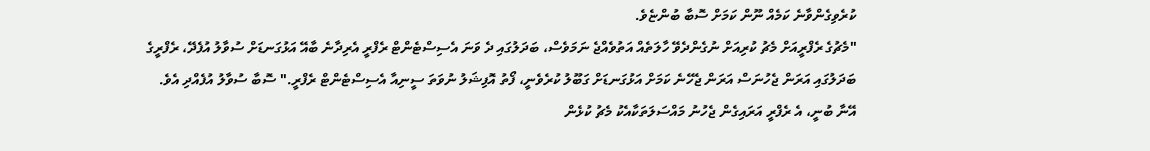ކުރެވިގެންވާނެ ކަމެއް ނޫން ކަމަށް ސޮބާ ބުންޏެވެ.
"މެޗުގެ ރެފްރީއަށް މެޗު ކުރިއަށް ނުގެންދެވޭ ހާލަތެއް އަތުވެއްޖެ ނަމަވެސް، ބަދަލުގައި ދެ ވަނަ އެސިސްޓެންޓް ރެފްރީ އެރިދާނެ ބާއޭ އަޅުގަނޑަށް ސުވާލު އުފެދޭ، ރެފްރީގެ ބަދަލުގައި އަރަން ޖެހުނަސް އަރަން ޖެހޭނެ ކަމަށް އަޅުގަނޑަށް ގަބޫލު ކުރެވެނީ، ފޯތު އޮފިޝަލު ނުވަތަ ސީނިއާ އެސިސްޓެންޓް ރެފްރީ." ސޮބާ ސުވާލު އުފެއްދި އެވެ.
އޭނާ ބުނީ، އެ ރެފްރީ އަރައިގެން ޖެހުނު މައްސަލަތަކާއެކު މެޗު ކުޅެން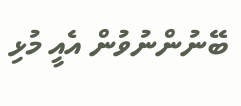ބޭނުންނުވުން އެއީ މުޅި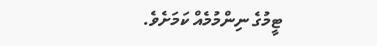ޓީމުގެ ނިންމުމެއް ކަމަށެވެ.